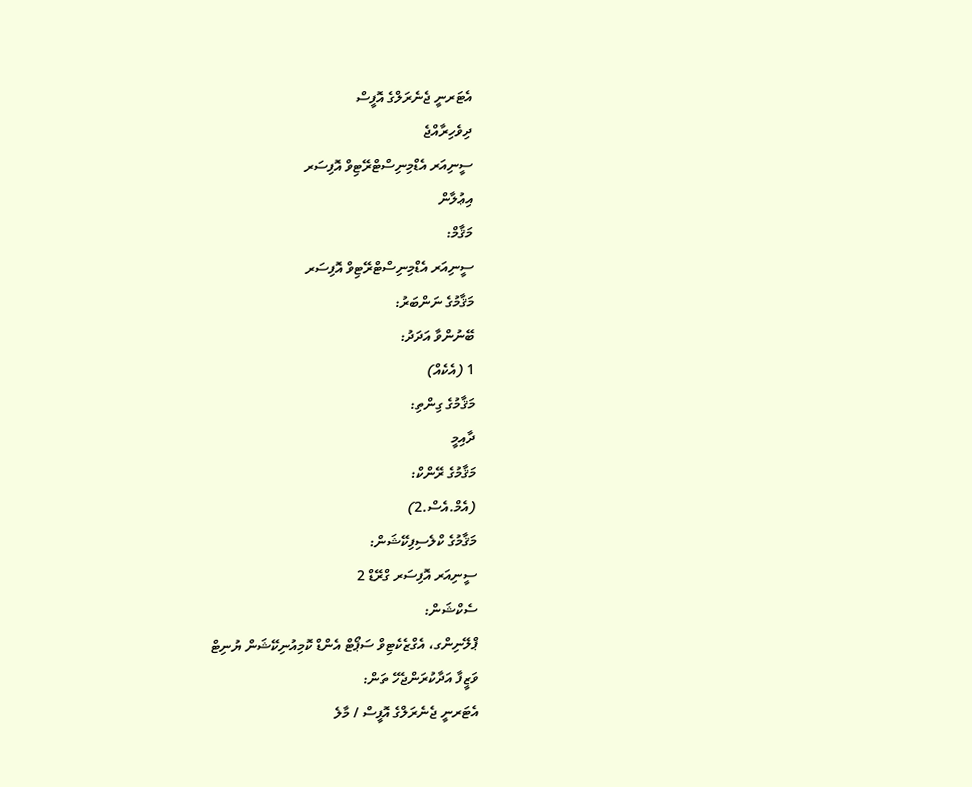އެޓަރނީ ޖެނެރަލްގެ އޮފީސް
ދިވެހިރާއްޖެ
ސީނިއަރ އެޑްމިނިސްޓްރޭޓިވް އޮފިސަރ
އިޢުލާން
މަޤާމް:
ސީނިއަރ އެޑްމިނިސްޓްރޭޓިވް އޮފިސަރ
މަޤާމުގެ ނަންބަރު:
ބޭނުންވާ އަދަދު:
1 (އެކެއް)
މަޤާމުގެ ގިންތި:
ދާއިމީ
މަޤާމުގެ ރޭންކް:
(އެމް.އެސް.2)
މަޤާމުގެ ކްލެސިފިކޭޝަން:
ސީނިއަރ އޮފިސަރ ގްރޭޑް 2
ސެކްޝަން:
ޕްލޭނިންގ، އެގްޒެކެޓިވް ސަޕޯޓް އެންޑް ކޮމިއުނިކޭޝަން ޔުނިޓް
ވަޒީފާ އަދާކުރަންޖެހޭ ތަން:
އެޓަރނީ ޖެނެރަލްގެ އޮފީސް / މާލެ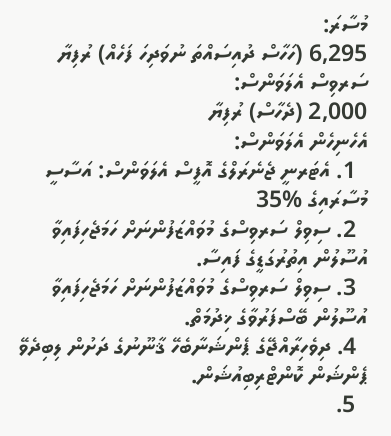މުސާރަ:
6,295 (ހަހާސް ދުއިސައްތަ ނުވަދިހަ ފަހެއް) ރުފިޔާ
ސަރވިސް އެލަވަންސް:
2,000 (ދެހާސް) ރުފިޔާ
އެހެނިހެން އެލަވަންސް:
  1. އެޓަރނީ ޖެނެރަލްގެ އޮފީސް އެލަވަންސް: އަސާސީ މުސާރައިގެ %35
  2. ސިވިލް ސަރވިސްގެ މުވައްޒަފުންނަށް ހަމަޖެހިފައިވާ އުސޫލުން އިތުރުގަޑީގެ ފައިސާ.
  3. ސިވިލް ސަރވިސްގެ މުވައްޒަފުންނަށް ހަމަޖެހިފައިވާ އުސޫލުން ބޭސްފަރުވާގެ ޚިދުމަތް.
  4. ދިވެހިރާއްޖޭގެ ޕެންޝަނާބެހޭ ޤާނޫނުގެ ދަށުން ލިބިދެވޭ ޕެންޝަން ކޮންޓްރިބިއުޝަން.
  5.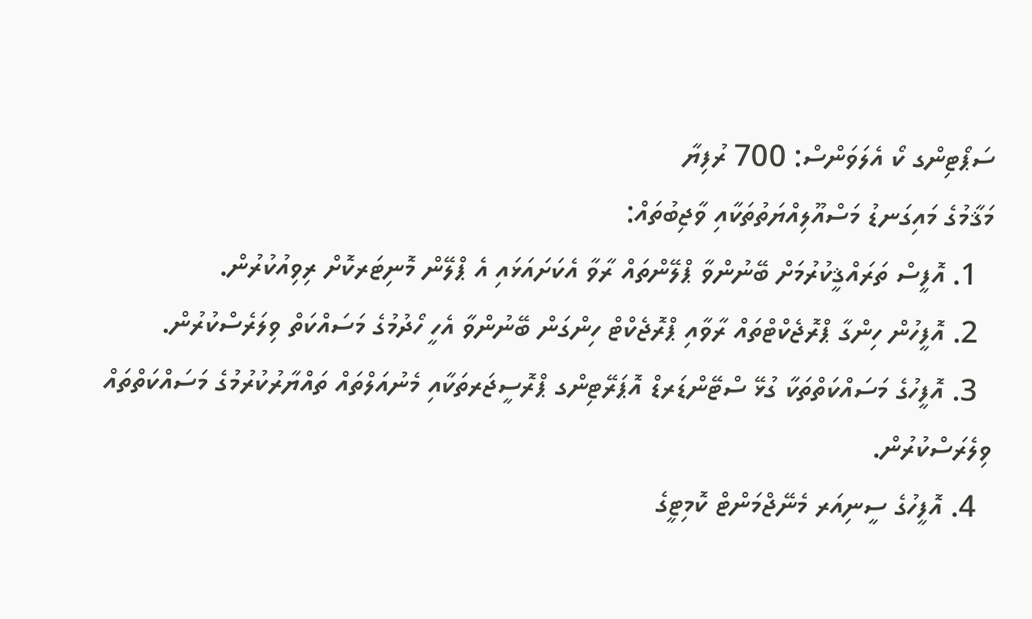ސަޕޯޓިންގ ކޯ އެލަވަންސް: 700 ރުފިޔާ
މަޤާމުގެ މައިގަނޑު މަސްއޫލިއްޔަތުތަކާއި ވާޖިބުތައް:
  1. އޮފީސް ތަރައްޤީކުރުމަށް ބޭނުންވާ ޕްލޭންތައް ރާވާ އެކަށައަޅައި އެ ޕްލޭން މޮނިޓަރކޮށް ރިވިއުކުރުން.
  2. އޮފީހުން ހިންގާ ޕްރޮޖެކްޓްތައް ރާވާއި ޕްރޮޖެކްޓް ހިންގަން ބޭނުންވާ އެހީ ހޯދުމުގެ މަސައްކަތް ވިލަރެސްކުރުން.
  3. އޮފީހުގެ މަސައްކަތްތަކާ ގުޅޭ ސްޓޭންޑަރޑް އޮޕަރޭޓިންގ ޕްރޮސީޖަރތަކާއި މެނުއަލްތައް ތައްޔާރުކުރުމުގެ މަސައްކަތްތައް ވިލެރަސްކުރުން.
  4. އޮފީހުގެ ސީނިއަރ މެނޭޖްމަންޓް ކޮމިޓީގެ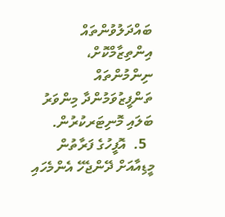ބައްދަލުވުންތައް އިންތިޒާމްކޮށް، ނިންމުންތައް ތަންފީޒުވަމުންދާ މިންވަރު ބަލައި މޮނިޓަރކުރުން.
  5.  އޮފީހުގެ ފަރާތުން މީޑިއާއަށް ދޭންޖެހޭ އެންމެހައި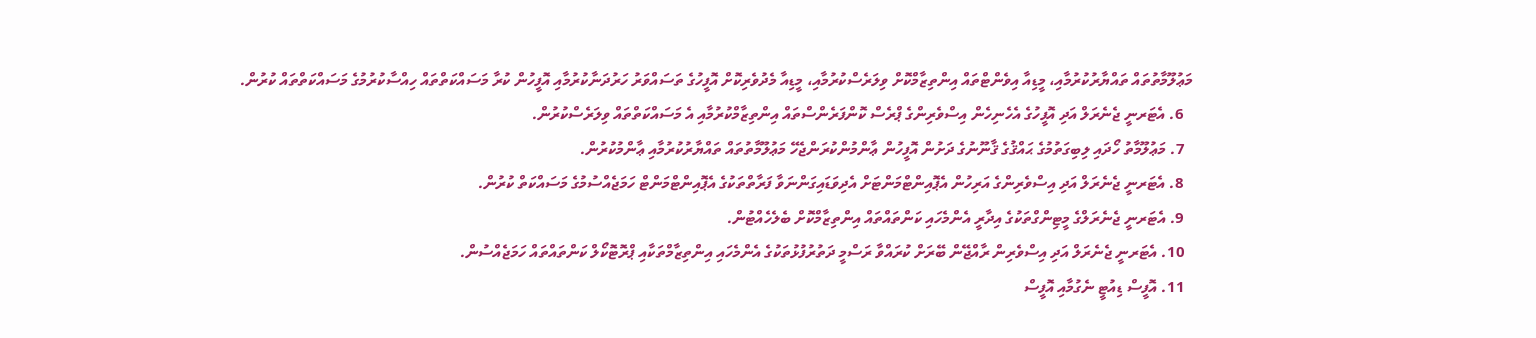މަޢުލޫމާތުތައް ތައްޔާރުކުރުމާއި، މީޑިއާ އިވެންޓްތައް އިންތިޒާމްކޮށް ވިލަރެސްކުރުމާއި، މީޑިއާ މެދުވެރިކޮށް އޮފީހުގެ ތަސައްވަރު ހަރުދަނާކުރުމާއި އޮފީހުން ކުރާ މަސައްކަތްތައް ހިއްސާކުރުމުގެ މަސައްކަތްތައް ކުރުން.
  6. އެޓަރނީ ޖެނެރަލް އަދި އޮފީހުގެ އެހެނިހެން އިސްވެރިންގެ ޕްރެސް ކޮންފަރެންސްތައް އިންތިޒާމްކުރުމާއި އެ މަސައްކަތްތައް ވިލަރެސްކުރުން.
  7. މަޢުލޫމާތު ހޯދައި ލިބިގަތުމުގެ ޙައްޤުގެ ޤާނޫނުގެ ދަށުން އޮފީހުން ޢާންމުންކުރަންޖެހޭ މަޢުލޫމާތުތައް ތައްޔާރުކުރުމާއި ޢާންމުކުރުން.
  8. އެޓަރނީ ޖެނެރަލް އަދި އިސްވެރިންގެ އަރިހުން އެޕޮއިންޓްމަންޓަށް އެދިވަޑައިގަންނަވާ ފަރާތްތަކުގެ އެޕޮއިންޓްމަންޓް ހަމަޖެއްސުމުގެ މަސައްކަތް ކުރުން.
  9. އެޓަރނީ ޖެނެރަލްގެ މީޓިންގްތަކުގެ އިދާރީ އެންމެހައި ކަންތައްތައް އިންތިޒާމްކޮށް ބެލެހެއްޓުން.
  10. އެޓަރނީ ޖެނެރަލް އަދި އިސްވެރިން ރާއްޖޭން ބޭރަށް ކުރައްވާ ރަސްމީ ދަތުރުފުޅުތަކުގެ އެންމެހައި އިންތިޒާމްތަކާއި ޕްރޮޓޮކޯލް ކަންތައްތައް ހަމަޖެއްސުން.
  11. އޮފީސް ޑިއުޓީ ނެގުމާއި އޮފީސް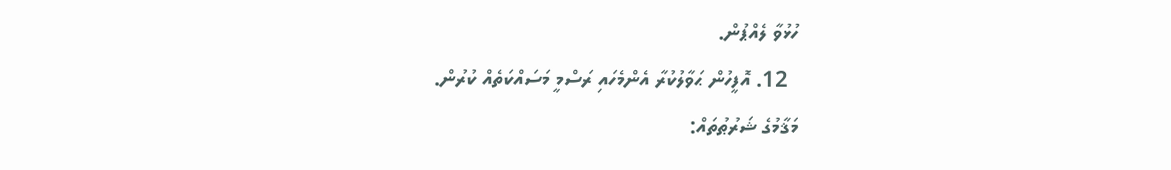ހުޅުވާ ލެއްޕުން.
  12. އޮފީހުން ޙަވާލުކުރާ އެންމެހައި ރަސްމީ މަސައްކަތެއް ކުރުން.
މަޤާމުގެ ޝަރުޠުތައް: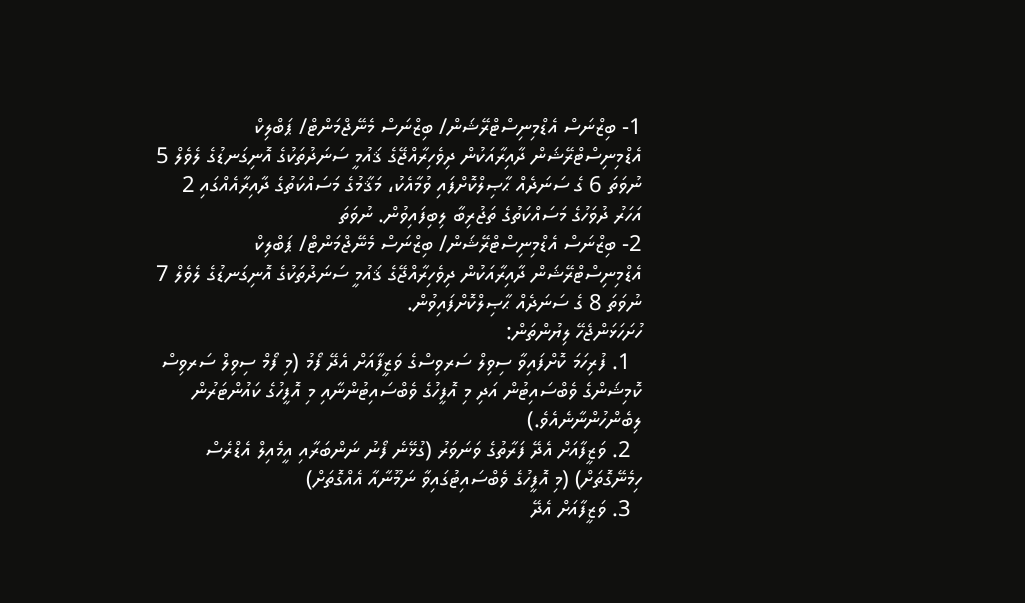1- ބިޒްނަސް އެޑްމިނިސްޓްރޭޝަން/ ބިޒްނަސް މެނޭޖްމަންޓް/ ޕަބްލިކް އެޑްމިނިސްޓްރޭޝަން ދާއިރާއަކުން ދިވެހިރާއްޖޭގެ ޤައުމީ ސަނަދުތަކުގެ އޮނިގަނޑުގެ ލެވެލް 5 ނުވަތަ 6 ގެ ސަނަދެއް ޙާޞިލްކޮށްފައި ވުމާއެކު، މަޤާމުގެ މަސައްކަތުގެ ދާއިރާއެއްގައި 2 އަހަރު ދުވަހުގެ މަސައްކަތުގެ ތަޖުރިބާ ލިބިފައިވުން. ނުވަތަ
2- ބިޒްނަސް އެޑްމިނިސްޓްރޭޝަން/ ބިޒްނަސް މެނޭޖްމަންޓް/ ޕަބްލިކް އެޑްމިނިސްޓްރޭޝަން ދާއިރާއަކުން ދިވެހިރާއްޖޭގެ ޤައުމީ ސަނަދުތަކުގެ އޮނިގަނޑުގެ ލެވެލް 7 ނުވަތަ 8 ގެ ސަނަދެއް ޙާޞިލްކޮށްފައިވުން.
ހުށަހަޅަންޖެހޭ ލިޔުންތަން:
  1. ފުރިހަމަ ކޮށްފައިވާ ސިވިލް ސަރވިސްގެ ވަޒީފާއަށް އެދޭ ފޯމު (މި ފޯމް ސިވިލް ސަރވިސް ކޮމިޝަންގެ ވެބްސައިޓުން އަދި މި އޮފީހުގެ ވެބްސައިޓުންނާއި މި އޮފީހުގެ ކައުންޓަރުން ލިބެންހުންނާނެއެވެ.)
  2. ވަޒީފާއަށް އެދޭ ފަރާތުގެ ވަނަވަރު (ގުޅޭނެ ފޯނު ނަންބަރާއި އީމެއިލް އެޑްރެސް ހިމެނޭގޮތަށް) (މި އޮފީހުގެ ވެބްސައިޓުގައިވާ ނަމޫނާއާ އެއްގޮތަށް)
  3. ވަޒީފާއަށް އެދޭ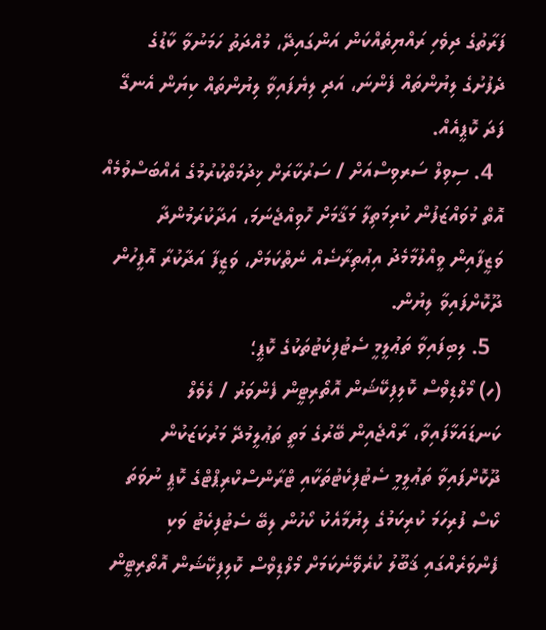ފަރާތުގެ ދިވެހި ރައްޔިތެއްކަން އަންގައިދޭ، މުއްދަތު ހަމަނުވާ ކާޑުގެ ދެފުށުގެ ލިޔުންތައް ފެންނަ، އަދި ލިޔެފައިވާ ލިޔުންތައް ކިޔަން އެނގޭ ފަދަ ކޮޕީއެއް.
  4. ސިވިލް ސަރވިސްއަށް / ސަރުކާރަށް ޚިދުމަތްކުރުމުގެ އެއްބަސްވުމެއް އޮތް މުވައްޒަފުން ކުރިމަތިލާ މަޤާމަށް ހޮވިއްޖެނަމަ، އަދާކުރަމުންދާ ވަޒީފާއިން ވީއްލުމާމެދު އިޢުތިރާޟެއް ނެތްކަމަށް، ވަޒީފާ އަދާކުރާ އޮފީހުން ދޫކޮށްފައިވާ ލިޔުން.
  5. ލިބިފައިވާ ތަޢުލީމީ ސެޓުފިކެޓުތަކުގެ ކޮޕީ؛
(ހ) މޯލްޑިވްސް ކޮލިފިކޭޝަން އޮތޯރިޓީން ފެންވަރު / ލެވެލް ކަނޑައަޅާފައިވާ، ރާއްޖެއިން ބޭރުގެ މަތީ ތަޢުލީމުދޭ މަރުކަޒަކުން ދޫކޮށްފައިވާ ތަޢުލީމީ ސެޓުފިކެޓުތަކާއި ޓްރާންސްކްރިޕްޓްގެ ކޮޕީ ނުވަތަ ކޯސް ފުރިހަމަ ކުރިކަމުގެ ލިޔުމާއެކު ކޯހުން ލިބޭ ސެޓުފިކެޓު ވަކި ފެންވަރެއްގައި ޤަބޫލު ކުރެވޭނެކަމަށް މޯލްޑިވްސް ކޮލިފިކޭޝަން އޮތޯރިޓީން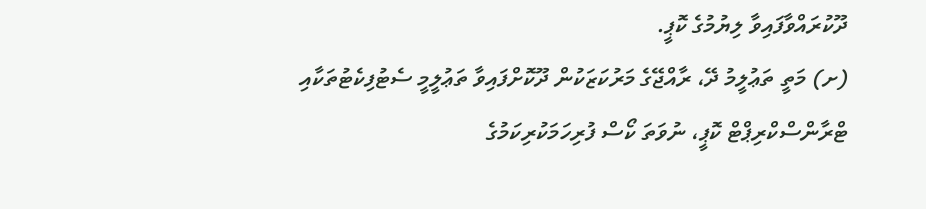ދޫކުރައްވާފައިވާ ލިޔުމުގެ ކޮޕީ.
(ށ) މަތީ ތަޢުލީމު ދޭ، ރާއްޖޭގެ މަރުކަޒަކުން ދޫކޮށްފައިވާ ތަޢުލީމީ ސެޓުފިކެޓުތަކާއި ޓްރާންސްކްރިޕްޓް ކޮޕީ، ނުވަތަ ކޯސް ފުރިހަމަކުރިކަމުގެ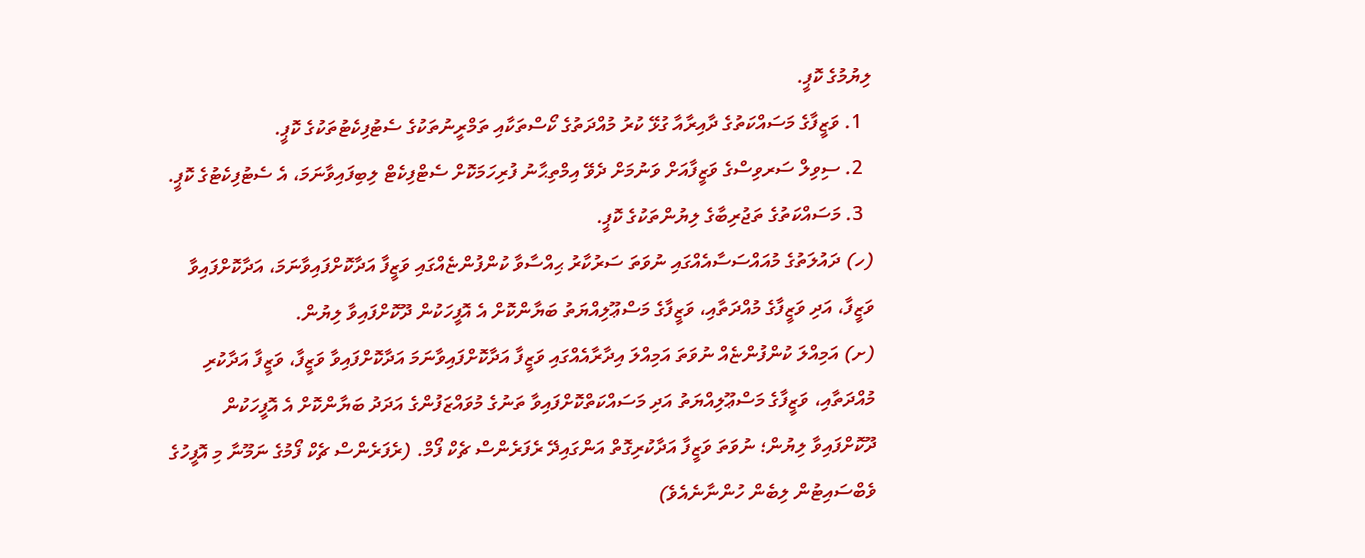ލިޔުމުގެ ކޮޕީ.
  1. ވަޒީފާގެ މަސައްކަތުގެ ދާއިރާއާ ގުޅޭ ކުރު މުއްދަތުގެ ކޯސްތަކާއި ތަމްރީނުތަކުގެ ސެޓުފިކެޓުތަކުގެ ކޮޕީ.
  2. ސިވިލް ސަރވިސްގެ ވަޒީފާއަށް ވަނުމަށް ދެވޭ އިމްތިޙާނު ފުރިހަމަކޮށް ސެޓްފިކެޓް ލިބިފައިވާނަމަ، އެ ސެޓުފިކެޓުގެ ކޮޕީ.
  3. މަސައްކަތުގެ ތަޖުރިބާގެ ލިޔުންތަކުގެ ކޮޕީ.
(ހ) ދައުލަތުގެ މުއައްސަސާއެއްގައި ނުވަތަ ސަރުކާރު ޙިއްސާވާ ކުންފުންޏެއްގައި ވަޒީފާ އަދާކޮށްފައިވާނަމަ، އަދާކޮށްފައިވާ ވަޒީފާ، އަދި ވަޒީފާގެ މުއްދަތާއި، ވަޒީފާގެ މަސްޢޫލިއްޔަތު ބަޔާންކޮށް އެ އޮފީހަކުން ދޫކޮށްފައިވާ ލިޔުން.
(ށ) އަމިއްލަ ކުންފުންޏެއް ނުވަތަ އަމިއްލަ އިދާރާއެއްގައި ވަޒީފާ އަދާކޮށްފައިވާނަމަ އަދާކޮށްފައިވާ ވަޒީފާ، ވަޒީފާ އަދާކުރި މުއްދަތާއި، ވަޒީފާގެ މަސްޢޫލިއްޔަތު އަދި މަސައްކަތްކޮށްފައިވާ ތަނުގެ މުވައްޒަފުންގެ އަދަދު ބަޔާންކޮށް އެ އޮފީހަކުން ދޫކޮށްފައިވާ ލިޔުން؛ ނުވަތަ ވަޒީފާ އަދާކުރިގޮތް އަންގައިދޭ ރެފަރެންސް ޗެކް ފޯމް. (ރެފަރެންސް ޗެކް ފޯމުގެ ނަމޫނާ މި އޮފީހުގެ ވެބްސައިޓުން ލިބެން ހުންނާނެއެވެ)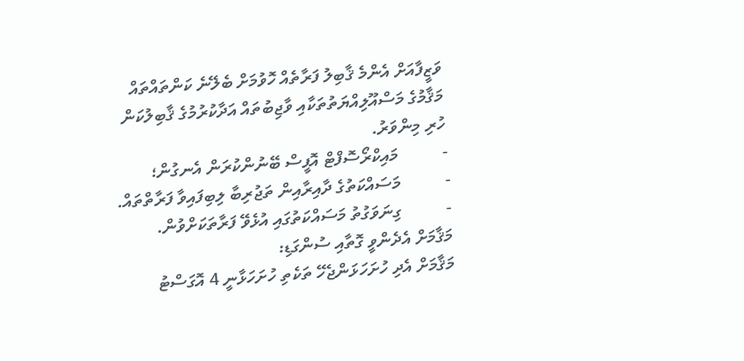ވަޒީފާއަށް އެންމެ ޤާބިލު ފަރާތެއް ހޮވުމަށް ބެލޭނެ ކަންތައްތައް
މަޤާމުގެ މަސްއޫލިއްޔަތުތަކާއި ވާޖިބުތައް އަދާކުރުމުގެ ޤާބިލުކަން ހުރި މިންވަރު.
-          މައިކްރޯސޮފްޓް އޮފީސް ބޭނުންކުރަން އެނގުން؛
-          މަސައްކަތުގެ ދާއިރާއިން ތަޖުރިބާ ލިބިފައިވާ ފަރާތްތައް.
-          ގިނަވަގުތު މަސައްކަތުގައި އުޅެވޭ ފަރާތަކަށްވުން.
މަޤާމަށް އެދެންވީ ގޮތާއި ސުންގަޑި:
މަޤާމަށް އެދި ހުށަހަޅަންޖެހޭ ތަކެތި ހުށަހަޅާނީ 4 އޮގަސްޓު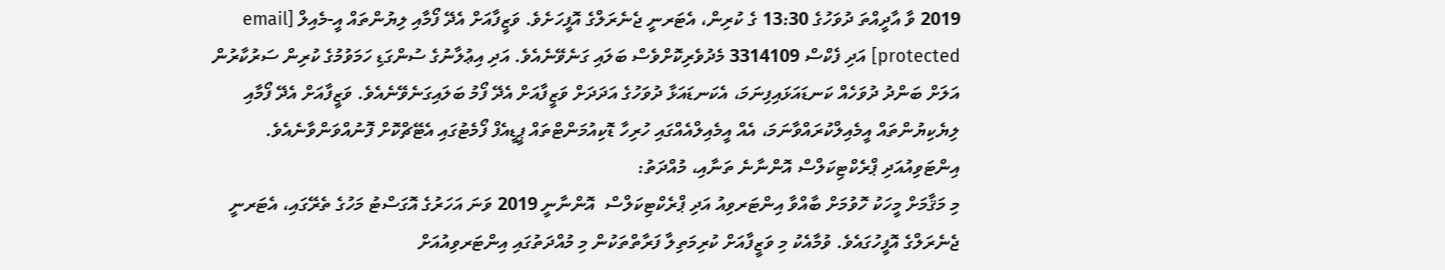2019 ވާ އާދީއްތަ ދުވަހުގެ 13:30 ގެ ކުރިން، އެޓަރނީ ޖެނެރަލްގެ އޮފީހަށެވެ. ވަޒީފާއަށް އެދޭ ފޯމާއި ލިޔުންތައް އީ-މެއިލް [email protected] އަދި ފެކްސް 3314109 މެދުވެރިކޮށްވެސް ބަލައި ގަނެވޭނެއެވެ. އަދި އިޢުލާނުގެ ސުންގަޑި ހަމަވުމުގެ ކުރިން ސަރުކާރުން އަލަށް ބަންދު ދުވަހެއް ކަނޑައަޅައިފިނަމަ، އެކަނޑައަޅާ ދުވަހުގެ އަދަދަށް ވަޒީފާއަށް އެދޭ ފޯމު ބަލައިގަނެވޭނެއެވެ. ވަޒީފާއަށް އެދޭ ފޯމާއި ލިޔެކިޔުންތައް އީމެއިލްކުރައްވާނަމަ، އެއް އީމެއިލްއެއްގައި ހުރިހާ ޑޮކިއުމަންޓްތައް ޕީޑީއެފް ފޯމެޓުގައި އެޓޭޗްކޮށް ފޮނުއްވަންވާނެއެވެ.
އިންޓަވިއުއަދި ޕްރެކްޓިކަލްސް އޮންނާނެ ތަނާއި، މުއްދަތު:
މި މަޤާމަށް މީހަކު ހޮވުމަށް ބާއްވާ އިންޓަރވިއު އަދި ޕްރެކްޓިކަލްސް  އޮންނާނީ 2019 ވަނަ އަހަރުގެ އޮގަސްޓު މަހުގެ ތެރޭގައި، އެޓަރނީ ޖެނެރަލްގެ އޮފީހުގައެވެ. ވުމާއެކު މި ވަޒީފާއަށް ކުރިމަތިލާ ފަރާތްތަކުން މި މުއްދަތުގައި އިންޓަރވިއުއަށް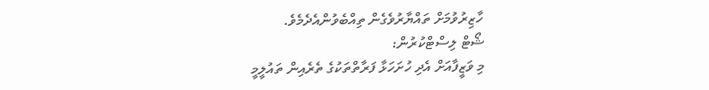ހާޒިރުވުމަށް ތައްޔާރުވެގެން ތިއްބެވުންއެދެމެވެ.
ޝޯޓް ލިސްޓްކުރުން:
މި ވަޒީފާއަށް އެދި ހުށަހަޅާ ފަރާތްތަކުގެ ތެރެއިން ތައުލީމީ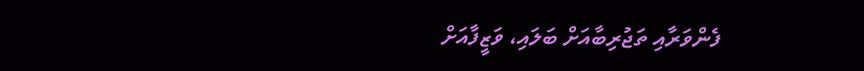ފެންވަރާއި ތަޖުރިބާއަށް ބަލައި، ވަޒީފާއަށް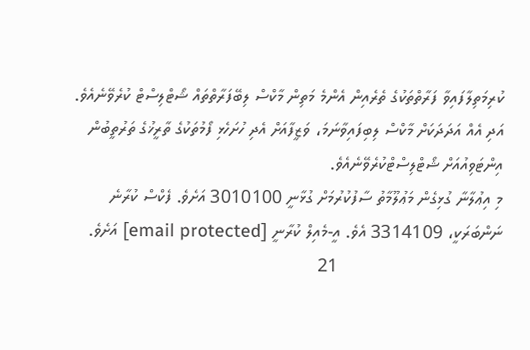ކުރިމަތިލާފައިވާ ފަރާތްތަކުގެ ތެރެއިން އެންމެ މަތިން މާކްސް ލިބޭފަރާތްތައް ޝޯޓްލިސްޓް ކުރެވޭނެއެވެ. އަދި އެއް އަދަދަކަށް މާކްސް ލިބިފައިވާނަމަ، ވަޒީފާއަށް އެދި ހުށަހެޅި ފޯމުތަކުގެ ތާރީޚުގެ ތަރުތީބުން އިންޓަވިއުއަށް ޝޯޓްލިސްޓްކުރެވޭނެއެވެ.
މި އިޢުލާނާ ގުޅިގެން މަޢުލޫމާތު ސާފުކުރުމަށް ގުޅާނީ 3010100 އަށެވެ. ފެކްސް ކުރާނެ ނަންބަރަކީ، 3314109 އެވެ. އީ-މެއިލް ކުރާނީ [email protected] އަށެވެ.
                                   21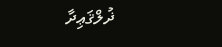ޛުލްޤަޢިދާ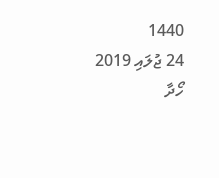1440
24 ޖުލައި 2019
ހޯދާ